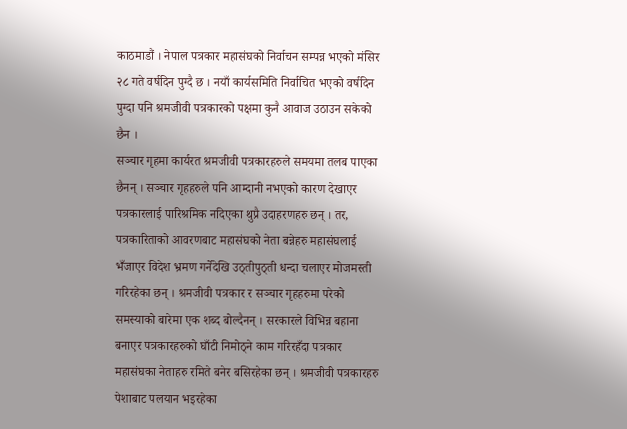काठमाडौं । नेपाल पत्रकार महासंघको निर्वाचन सम्पन्न भएको मंसिर २८ गते वर्षदिन पुग्दै छ । नयाँ कार्यसमिति निर्वाचित भएको वर्षदिन पुग्दा पनि श्रमजीवी पत्रकारको पक्षमा कुनै आवाज उठाउन सकेको छैन ।
सञ्चार गृहमा कार्यरत श्रमजीवी पत्रकारहरुले समयमा तलब पाएका छैनन् । सञ्चार गृहहरुले पनि आम्दानी नभएको कारण देखाएर पत्रकारलाई पारिश्रमिक नदिएका थुप्रै उदाहरणहरु छन् । तर, पत्रकारिताको आवरणबाट महासंघको नेता बन्नेहरु महासंघलाई भँजाएर विदेश भ्रमण गर्नेदेखि उठ्तीपुठ्ती धन्दा चलाएर मोजमस्ती गरिरहेका छन् । श्रमजीवी पत्रकार र सञ्चार गृहहरुमा परेको समस्याको बारेमा एक शब्द बोल्दैनन् । सरकारले विभिन्न बहाना बनाएर पत्रकारहरुको घाँटी निमोठ्ने काम गरिरहँदा पत्रकार महासंघका नेताहरु रमिते बनेर बसिरहेका छन् । श्रमजीवी पत्रकारहरु पेशाबाट पलयान भइरहेका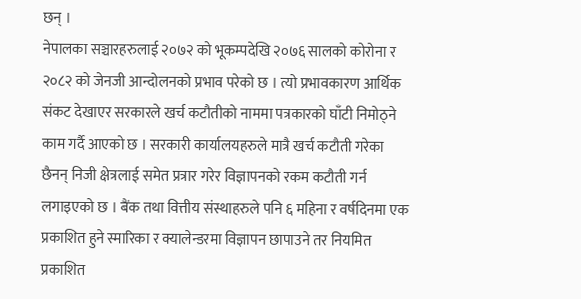छन् ।
नेपालका सञ्चारहरुलाई २०७२ को भूकम्पदेखि २०७६ सालको कोरोना र २०८२ को जेनजी आन्दोलनको प्रभाव परेको छ । त्यो प्रभावकारण आर्थिक संकट देखाएर सरकारले खर्च कटौतीको नाममा पत्रकारको घाँटी निमोठ्ने काम गर्दै आएको छ । सरकारी कार्यालयहरुले मात्रै खर्च कटौती गरेका छैनन् निजी क्षेत्रलाई समेत प्रत्रार गरेर विज्ञापनको रकम कटौती गर्न लगाइएको छ । बैंक तथा वित्तीय संस्थाहरुले पनि ६ महिना र वर्षदिनमा एक प्रकाशित हुने स्मारिका र क्यालेन्डरमा विज्ञापन छापाउने तर नियमित प्रकाशित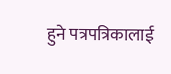हुने पत्रपत्रिकालाई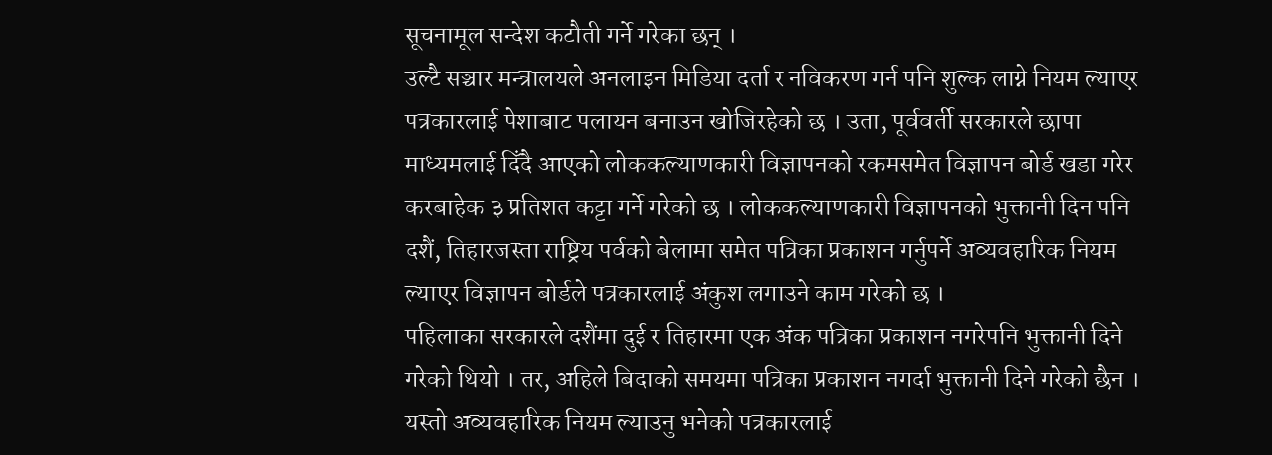सूचनामूल सन्देश कटौती गर्ने गरेका छन् ।
उल्टै सञ्चार मन्त्रालयले अनलाइन मिडिया दर्ता र नविकरण गर्न पनि शुल्क लाग्ने नियम ल्याएर पत्रकारलाई पेशाबाट पलायन बनाउन खोजिरहेको छ । उता, पूर्ववर्ती सरकारले छापा माध्यमलाई दिँदै आएको लोककल्याणकारी विज्ञापनको रकमसमेत विज्ञापन बोर्ड खडा गरेर करबाहेक ३ प्रतिशत कट्टा गर्ने गरेको छ । लोककल्याणकारी विज्ञापनको भुक्तानी दिन पनि दशैं, तिहारजस्ता राष्ट्रिय पर्वको बेलामा समेत पत्रिका प्रकाशन गर्नुपर्ने अव्यवहारिक नियम ल्याएर विज्ञापन बोर्डले पत्रकारलाई अंकुश लगाउने काम गरेको छ ।
पहिलाका सरकारले दशैंमा दुई र तिहारमा एक अंक पत्रिका प्रकाशन नगरेपनि भुक्तानी दिने गरेको थियो । तर, अहिले बिदाको समयमा पत्रिका प्रकाशन नगर्दा भुक्तानी दिने गरेको छैन । यस्तो अव्यवहारिक नियम ल्याउनु भनेको पत्रकारलाई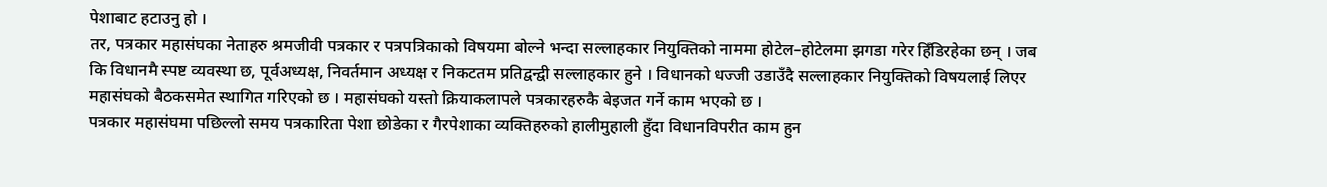पेशाबाट हटाउनु हो ।
तर, पत्रकार महासंघका नेताहरु श्रमजीवी पत्रकार र पत्रपत्रिकाको विषयमा बोल्ने भन्दा सल्लाहकार नियुक्तिको नाममा होटेल–होटेलमा झगडा गरेर हिँडिरहेका छन् । जब कि विधानमै स्पष्ट व्यवस्था छ, पूर्वअध्यक्ष, निवर्तमान अध्यक्ष र निकटतम प्रतिद्वन्द्वी सल्लाहकार हुने । विधानको धज्जी उडाउँदै सल्लाहकार नियुक्तिको विषयलाई लिएर महासंघको बैठकसमेत स्थागित गरिएको छ । महासंघको यस्तो क्रियाकलापले पत्रकारहरुकै बेइजत गर्ने काम भएको छ ।
पत्रकार महासंघमा पछिल्लो समय पत्रकारिता पेशा छोडेका र गैरपेशाका व्यक्तिहरुको हालीमुहाली हुँदा विधानविपरीत काम हुन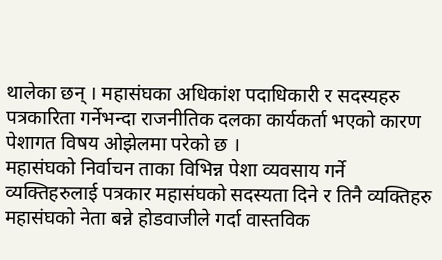थालेका छन् । महासंघका अधिकांश पदाधिकारी र सदस्यहरु पत्रकारिता गर्नेभन्दा राजनीतिक दलका कार्यकर्ता भएको कारण पेशागत विषय ओझेलमा परेको छ ।
महासंघको निर्वाचन ताका विभिन्न पेशा व्यवसाय गर्ने व्यक्तिहरुलाई पत्रकार महासंघको सदस्यता दिने र तिनै व्यक्तिहरु महासंघको नेता बन्ने होडवाजीले गर्दा वास्तविक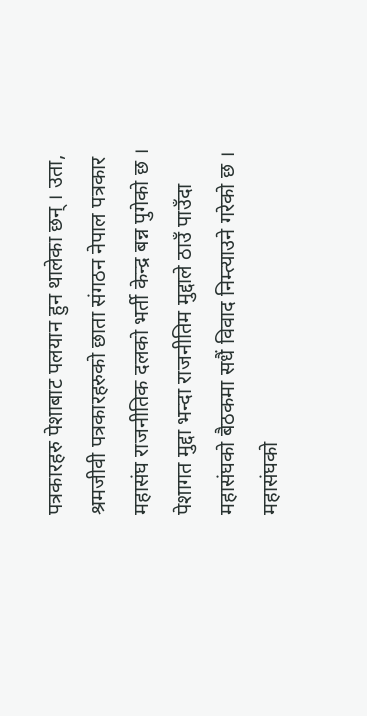पत्रकारहरु पेशाबाट पलयान हुन थालेका छन् । उता, श्रमजीवी पत्रकारहरुको छाता संगठन नेपाल पत्रकार महासंघ राजनीतिक दलको भर्ती केन्द्र बन्न पुगेको छ । पेशागत मुद्दा भन्दा राजनीतिम मुद्दाले ठाउँ पाउँदा महासंघको बैठकमा सधैं विवाद निम्त्याउने गरेको छ । महासंघको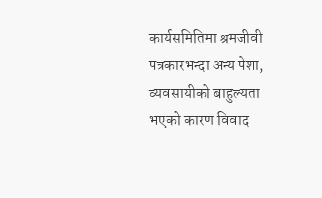कार्यसमितिमा श्रमजीवी पत्रकारभन्दा अन्य पेशा, व्यवसायीको बाहुल्यता भएको कारण विवाद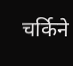चर्किने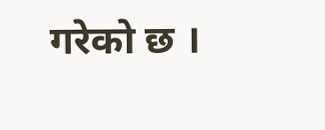गरेको छ ।